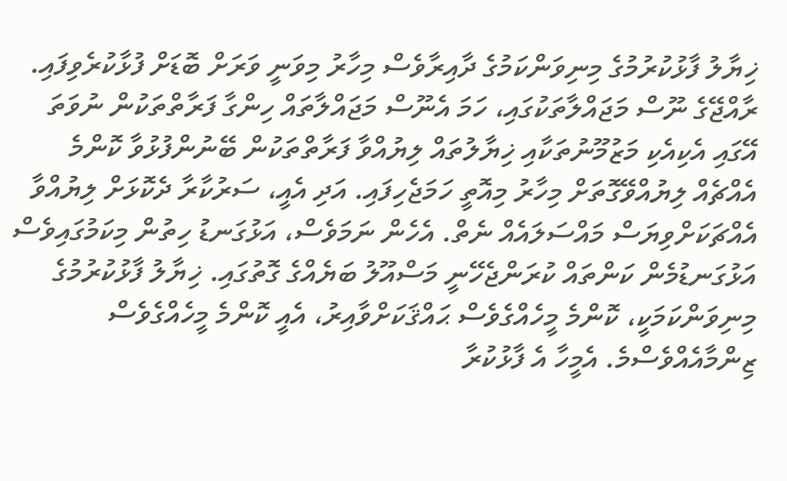ޚިޔާލު ފާޅުކުރުމުގެ މިނިވަންކަމުގެ ދާއިރާވެސް މިހާރު މިވަނީ ވަރަށް ބޮޑަށް ފުޅާކުރެވިފައި. ރާއްޖޭގެ ނޫސް މަޖައްލާތަކުގައި، ހަމަ އެނޫސް މަޖައްލާތައް ހިންގާ ފަރާތްތަކުން ނުވަތަ އޭގައި އެކިއެކި މަޒުމޫނުތަކާއި ޚިޔާލުތައް ލިޔުއްވާ ފަރާތްތަކުން ބޭނުންފުޅުވާ ކޮންމެ އެއްޗެއް ލިޔުއްވޭގޮތަށް މިހާރު މިއޮތީ ހަމަޖެހިފައި. އަދި އެއީ، ސަރުކާރާ ދެކޮޅަށް ލިޔުއްވާ އެއްޗަކަށްވިޔަސް މައްސަލައެއް ނެތް. އެހެން ނަމަވެސް، އަޅުގަނޑު ހިތުން މިކަމުގައިވެސް އަޅުގަނޑުމެން ކަންތައް ކުރަންޖެހޭނީ މަސްއޫލު ބަޔެއްގެ ގޮތުގައި. ޚިޔާލު ފާޅުކުރުމުގެ މިނިވަންކަމަކީ، ކޮންމެ މީހެއްގެވެސް ޙައްޤަކަށްވާއިރު، އެއީ ކޮންމެ މީހެއްގެވެސް ޒިންމާއެއްވެސްމެ. އެމީހާ އެ ފާޅުކުރާ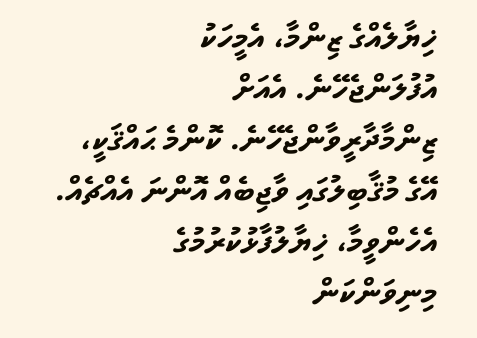ޚިޔާލެއްގެ ޒިންމާ، އެމީހަކު އުފުލަންޖެހޭނެ. އެއަށް ޒިންމާދާރީވާންޖެހޭނެ. ކޮންމެ ޙައްޤަކީ، އޭގެ މުޤާބިލުގައި ވާޖިބެއް އޮންނަ އެއްޗެއް. އެހެންވީމާ، ޚިޔާލުފާޅުކުރުމުގެ މިނިވަންކަން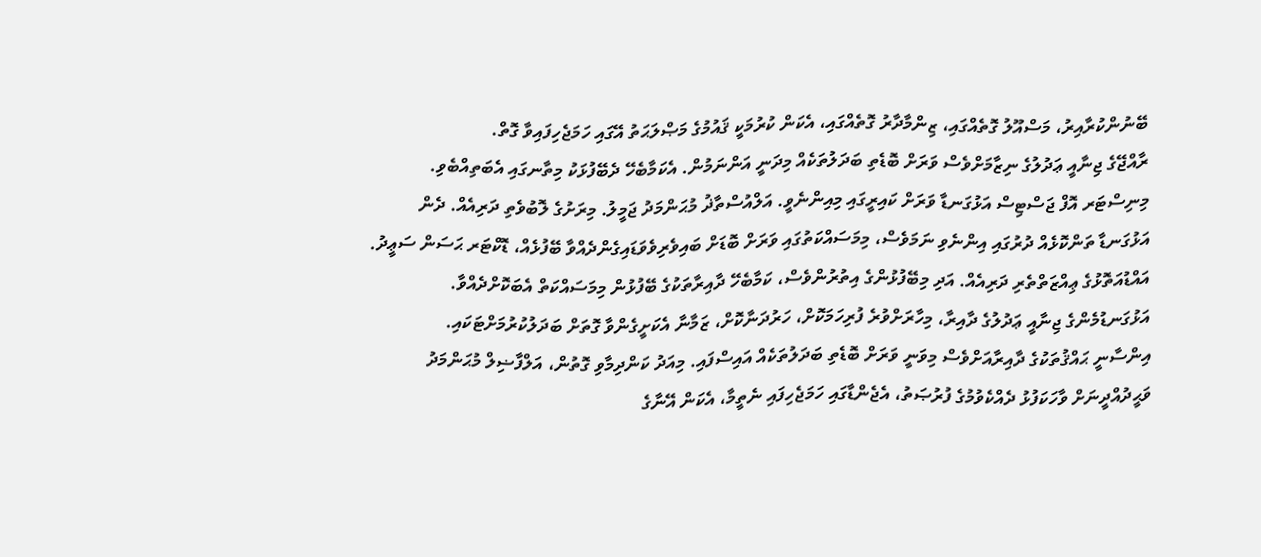ބޭނުންކުރާއިރު، މަސްއޫލު ގޮތެއްގައި، ޒިންމާދާރު ގޮތެއްގައި، އެކަން ކުރުމަކީ ޤައުމުގެ މަޞްލަޙަތު އޭގައި ހަމަޖެހިފައިވާ ގޮތް.
ރާއްޖޭގެ ޖިނާއީ ޢަދުލުގެ ނިޒާމަށްވެސް ވަރަށް ބޮޑެތި ބަދަލުތަކެއް މިދަނީ އަންނަމުން. އެކަމާބެހޭ ދެބޭފުޅަކު މިތާނގައި އެބަތިއްބެވި. މިނިސްޓަރ އޮފް ޖަސްޓިސް އަޅުގަނޑާ ވަރަށް ކައިރީގައި މިއިންނެވީ. އަލްއުސްތާޛު މުޙަންމަދު ޖަމީލު. މިރަށުގެ ލޮބުވެތި ދަރިއެއް. ދެން އަޅުގަނޑާ ތަންކޮޅެއް ދުރުގައި އިންނެވި ނަމަވެސް، މިމަސައްކަތުގައި ވަރަށް ބޮޑަށް ބައިވެރިވެވަޑައިގެންދެއްވާ ބޭފުޅެއް، ޑޮކްޓަރ ޙަސަން ސަޢީދު. އައްޑުއަތޮޅުގެ ޢިއްޒަތްތެރި ދަރިއެއް. އަދި މިބޭފުޅުންގެ އިތުރުންވެސް، ކަމާބެހޭ ދާއިރާތަކުގެ ބޭފުޅުން މިމަސައްކަތް އެބަކޮށްދެއްވާ. އަޅުގަނޑުމެންގެ ޖިނާއީ ޢަދުލުގެ ދާއިރާ، މިހާރަށްވުރެ ފުރިހަމަކޮށް، ހަރުދަނާކޮށް، ޒަމާނާ އެކަށީގެންވާ ގޮތަށް ބަދަލުކުރުމަށްޓަކައި.
އިންސާނީ ޙައްޤުތަކުގެ ދާއިރާއަށްވެސް މިވަނީ ވަރަށް ބޮޑެތި ބަދަލުތަކެއް އައިސްފައި. މިއަދު ކަންދިމާވި ގޮތުން، އަލްފާޟިލް މުޙަންމަދު ވަޙީދުއްދީނަށް ވާހަކަފުޅު ދެއްކެވުމުގެ ފުރުޞަތު، އެޖެންޑާގައި ހަމަޖެހިފައި ނެތީމާ، އެކަން އޭނާގެ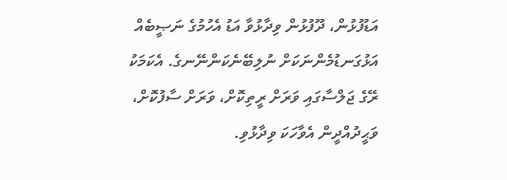އަޑުފުޅުން، ދޫފުޅުން ވިދާޅުވާ އަޑު އެހުމުގެ ނަޞީބެއް އަޅުގަނޑުމެންނަކަށް ނުލިބޭނެކަންނޭނގެ. އެކަމަކު ރޭގެ ޖަލްސާގައި ވަރަށް ރީތިކޮށް، ވަރަށް ސާފުކޮށް، ވަޙީދުއްދީން އެވާހަކަ ވިދާޅުވި.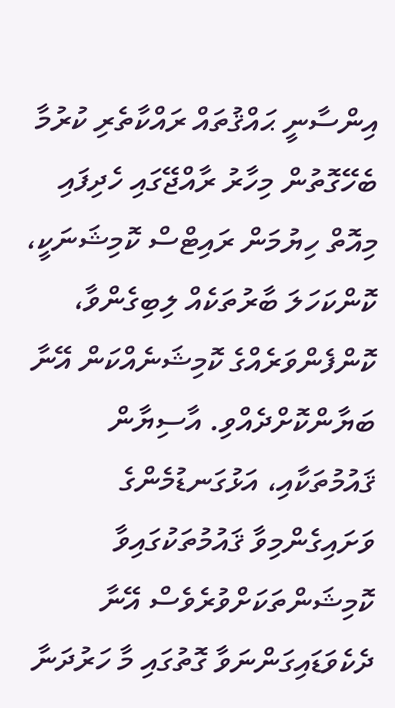އިންސާނީ ޙައްޤުތައް ރައްކާތެރި ކުރުމާ ބެހޭގޮތުން މިހާރު ރާއްޖޭގައި ހެދިފައި މިއޮތް ހިޔުމަން ރައިޓްސް ކޮމިޝަނަކީ، ކޮންކަހަލަ ބާރުތަކެއް ލިބިގެންވާ، ކޮންފެންވަރެއްގެ ކޮމިޝަނެއްކަން އޭނާ ބަޔާންކޮށްދެއްވި. އާސިޔާން ޤައުމުތަކާއި، އަޅުގަނޑުމެންގެ ވަށައިގެންމިވާ ޤައުމުތަކުގައިވާ ކޮމިޝަންތަކަށްވުރެވެސް އޭނާ ދެކެވަޑައިގަންނަވާ ގޮތުގައި މާ ހަރުދަނާ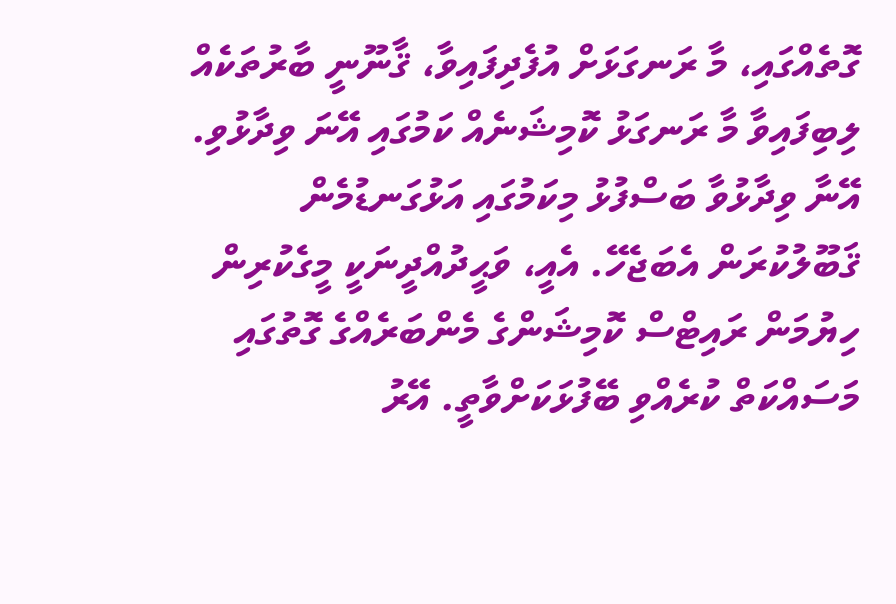ގޮތެއްގައި، މާ ރަނގަޅަށް އުފެދިފައިވާ، ޤާނޫނީ ބާރުތަކެއް ލިބިފައިވާ މާ ރަނގަޅު ކޮމިޝަނެއް ކަމުގައި އޭނަ ވިދާޅުވި. އޭނާ ވިދާޅުވާ ބަސްފުޅު މިކަމުގައި އަޅުގަނޑުމެން ޤަބޫލުކުރަން އެބަޖެހޭ. އެއީ، ވަޙީދުއްދީނަކީ މީގެކުރިން ހިޔުމަން ރައިޓްސް ކޮމިޝަންގެ މެންބަރެއްގެ ގޮތުގައި މަސައްކަތް ކުރެއްވި ބޭފުޅަކަށްވާތީ. އޭރު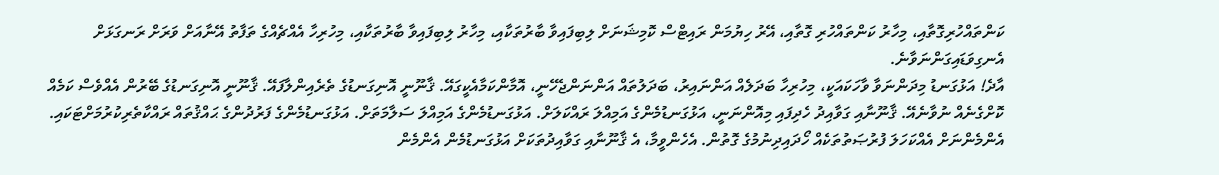ކަންތައްހުރިގޮތާއި، މިހާރު ކަންތައްހުރި ގޮތާއި، އޭރު ހިޔުމަން ރައިޓްސް ކޮމިޝަނަށް ލިބިފައިވާ ބާރުތަކާއި، މިހާރު ލިބިފައިވާ ބާރުތަކާއި، މިހުރިހާ އެއްޗެއްގެ ތަފާތު އޭނާއަށް ވަރަށް ރަނގަޅަށް އެނގިވަޑައިގަންނަވާނެ.
އާދެ! އަޅުގަނޑު މިދަންނަވާ ވާހަކައަކީ، މިހުރިހާ ބަދަލެއް އަންނައިރު، ބަދަލުތައް އަންނަންޖެހޭނީ، އޮމާންކަމާއެކީގައޭ. ޤާނޫނީ އޮނިގަނޑުގެ ތެރެއިންލާފައޭ. ޤާނޫނީ އޮނިގަނޑުގެ ބޭރުން އެއްވެސް ކަމެއް ކޮށްގެނެއް ނުވާނެއޭ. ޤާނޫނާއި ގަވާއިދު ހެދިފައި މިއޮންނަނީ، އަޅުގަނޑުމެންގެ އަމިއްލަ ރައްކަލަށް. އަޅުގަނޑުމެންގެ އަމިއްލަ ސަލާމަތަށް. އަޅުގަނޑުމެންގެ ފަރުދުންގެ ޙައްޤުތައް ރައްކާތެރިކުރުމަށްޓަކައި. އެންމެންނަށް އެއްކަހަލަ ފުރުޞަތުތަކެއް ހޯދައިދިނުމުގެ ގޮތުން. އެހެންވީމާ، އެ ޤާނޫނާއި ގަވާއިދުތަކަށް އަޅުގަނޑުމެން އެންމެން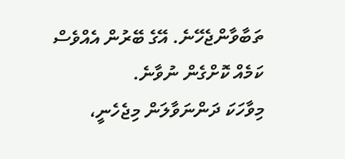ތަބާވާންޖެހޭނެ. އޭގެ ބޭރުން އެއްވެސް ކަމެއް ކޮށްގެން ނުވާނެ.
މިވާހަކަ ދަންނަވާލަން މިޖެހެނީ،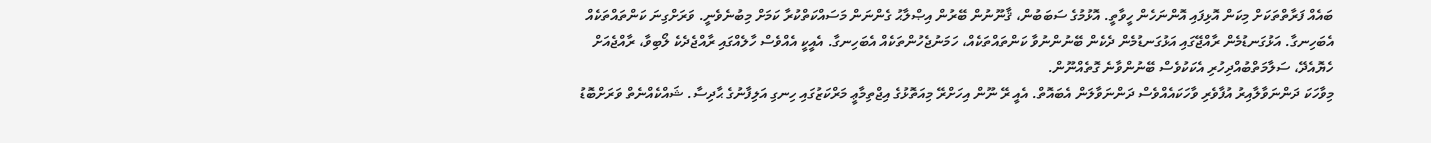ބައެއް ފަރާތްތަކަށް މިކަން އޮޅިފައި އޮންނަހެން ހީވާތީ. އޮޅުމުގެ ސަބަބުން، ޤާނޫނުން ބޭރުން އިޞްލާޙު ގެންނަން މަސައްކަތްކުރާ ކަމަށް މިބުނެވެނީ. ވަރަށްގިނަ ކަންތައްތަކެއް އެބަހިނގާ. އަޅުގަނޑުމެން ރާއްޖޭގައި އަޅުގަނޑުމެން ދެކެން ބޭނުންނުވާ ކަންތައްތަކެއް، ހަމަނުޖެހުންތަކެއް އެބަހިނގާ. އެއީކީ އެއްވެސް ހާލެއްގައި ރާއްޖެދެކެ ލޯބިވާ، ރާއްޖެއަށް ހެޔޮއެދޭ، ސަލާމަތްބުއްދިހުރި އެކަކުވެސް ބޭނުންވާނެ ގޮތެއްނޫން.
މިވާހަކަ ދަންނަވާލާއިރު އުފާވެރި ވާހަކައެއްވެސް ދަންނަވާލަން އެބައޮތް. އެއީ ރޭ ނޫން އިހަށްރޭ މިއަތޮޅުގެ އިޖްތިމާޢީ މަރްކަޒުގައި ހިނގި އަލިފާނުގެ ޙާދިސާ. ޝައްކެއްނެތް ވަރަށްބޮޑު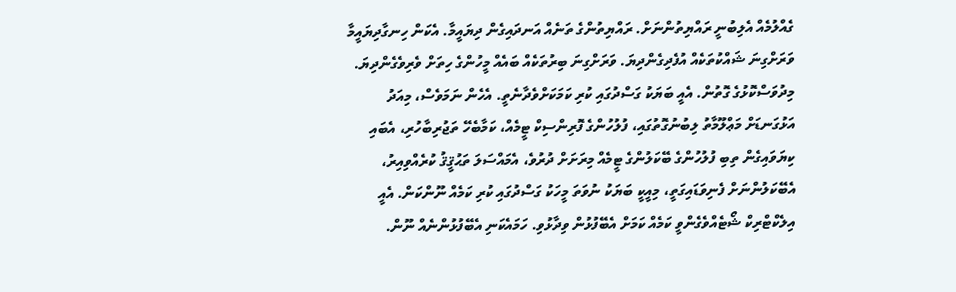ގެއްލުމެއް އެލިބުނީ ރައްޔިތުންނަށް. ރައްޔިތުންގެ ތަނެއް އަނދައިގެން ދިޔައީމާ. އެކަން ހިނގާދިޔައީމާ ވަރަށްގިނަ ޝައްކުތަކެއް އުފެދިގެންދިޔަ. ވަރަށްގިނަ ބިރުތަކެއް ބައެއް މީހުންގެ ހިތަށް ވެރިވެގެންދިޔަ. މިދުވަސްކޮޅުގެ ގޮތުން. އެއީ ބަޔަކު ގަސްދުގައި ކުރި ކަމަކަށްވެދާނެތީ. އެހެން ނަމަވެސް، މިއަދު އަޅުގަނޑަށް މަޢްލޫމާތު ލިބުނުގޮތުގައި، ފުލުހުންގެ ފޮރިންސިކް ޓީމެއް، ކަމާބެހޭ ތަޖުރިބާހުރި، އެބައި ކިޔަވައިގެން ތިބި ފުލުހުންގެ ބޭކަލުންގެ ޓީމެއް މިރަށަށް ދުރުވެ، އެމައްސަލަ ތަޙުޤީޤު ކުރެއްވިއިރު، އެބޭކަލުންނަށް ފެނިވަޑައިގަތީ، މިއީކީ ބަޔަކު ނުވަތަ މީހަކު ގަސްދުގައި ކުރި ކަމެއް ނޫންކަން. އެއީ އިލެކްޓްރިކް ޝޯޓެއްވެގެންވީ ކަމެއް ކަމަށް އެބޭފުޅުން ވިދާޅުވި. ހަމައެކަނި އެބޭފުޅުންނެއް ނޫން.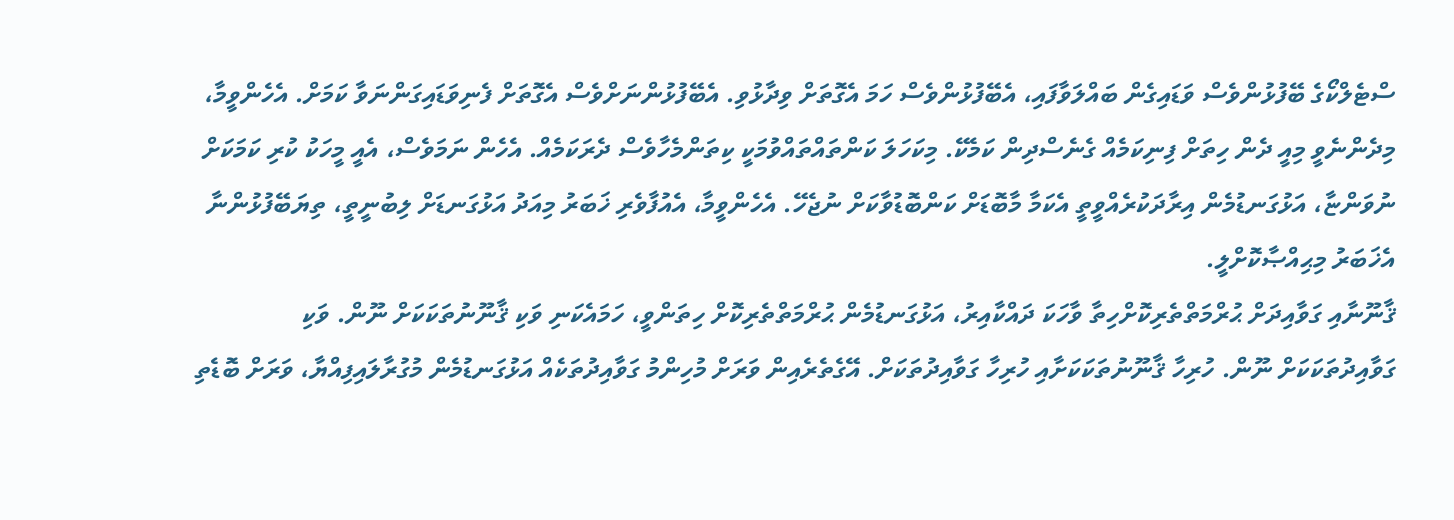ސްޓެލްކޯގެ ބޭފުޅުންވެސް ވަޑައިގެން ބައްލަވާފައި، އެބޭފުޅުންވެސް ހަމަ އެގޮތަށް ވިދާޅުވި. އެބޭފުޅުންނަށްވެސް އެގޮތަށް ފެނިވަޑައިގަންނަވާ ކަމަށް. އެހެންވީމާ، މިދެންނެވީ މިއީ ދެން ހިތަށް ފިނިކަމެއް ގެނެސްދިން ކަމެކޭ. މިކަހަލަ ކަންތައްތައްވުމަކީ ކިތަންމެހާވެސް ދެރަކަމެއް. އެހެން ނަމަވެސް، އެއީ މީހަކު ކުރި ކަމަކަށް ނުވަންޏާ، އަޅުގަނޑުމެން އިރާދަކުރެއްވީތީ އެކަމާ މާބޮޑަށް ކަންބޮޑުވާކަށް ނުޖެހޭ. އެހެންވީމާ، އެއުފާވެރި ޚަބަރު މިއަދު އަޅުގަނޑަށް ލިބުނީތީ، ތިޔަބޭފުޅުންނާ އެޚަބަރު މިޙިއްޞާކޮށްލީ.
ޤާނޫނާއި ގަވާއިދަށް ޙުރްމަތްތެރިކޮށްހިތާ ވާހަކަ ދައްކާއިރު، އަޅުގަނޑުމެން ޙުރްމަތްތެރިކޮށް ހިތަންވީ، ހަމައެކަނި ވަކި ޤާނޫނުތަކަކަށް ނޫން. ވަކި ގަވާއިދުތަކަކަށް ނޫން. ހުރިހާ ޤާނޫނުތަކަކަށާއި ހުރިހާ ގަވާއިދުތަކަށް. އޭގެތެރެއިން ވަރަށް މުހިންމު ގަވާއިދުތަކެއް އަޅުގަނޑުމެން މުގުރާލައިފިއްޔާ، ވަރަށް ބޮޑެތި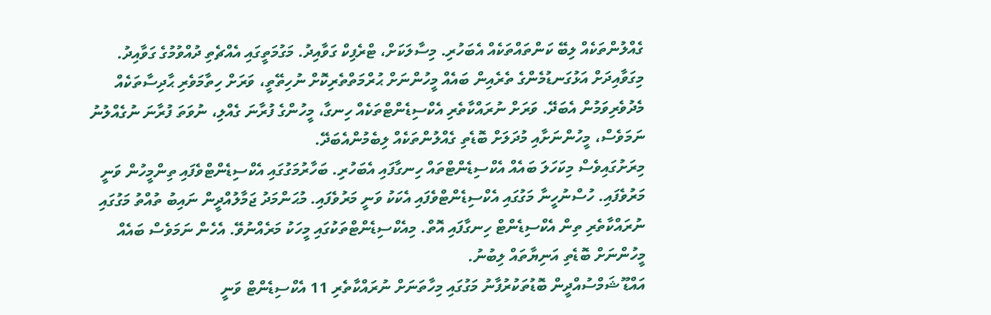ގެއްލުންތަކެއް ލިބޭ ކަންތައްތަކެއް އެބަހުރި. މިސާލަކަށް، ޓްރެފިކް ގަވާއިދު. މަގުމަތީގައި އެއްޗެތި ދުއްވުމުގެ ގަވާއިދު. މިގަވާއިދަށް އަޅުގަނޑުމެންގެ ތެރެއިން ބައެއް މީހުންނަށް ޙުރްމަތްތެރިކޮށް ނުހިތޭތީ، ވަރަށް ހިތާމަވެރި ޙާދިސާތަކެއް މެދުވެރިވަމުން އެބަދޭ. ވަރަށް ނުރައްކާތެރި އެކްސިޑެންޓްތަކެއް ހިނގާ، މީހުންގެ ފުރާނަ ގެއްލި، ނުވަތަ ފުރާނަ ނުގެއްލުނު ނަމަވެސް، މީހުންނަށާއި މުދަލަށް ބޮޑެތި ގެއްލުންތަކެއް ލިބެމުންއެބަދޭ.
މިރަށުގައިވެސް މިކަހަލަ ބައެއް އެކްސިޑެންޓްތައް ހިނގާފައި އެބަހުރި. ބަހާރުމަގުގައި އެކްސިޑެންޓްވެފައި ތިންމީހުން ވަނީ މަރުވެފައި. ހުސްނުހީނާ މަގުގައި އެކްސިޑެންޓްވެފައި އެކަކު ވަނީ މަރުވެފައި. މުޙަންމަދު ޖަމާލުއްދީން ނައިބު ތުއްތު މަގުގައި ނުރައްކާތެރި ތިން އެކްސިޑެންޓް ހިނގާފައި އޮތް. މިއެކްސިޑެންޓްތަކުގައި މީހަކު މަރެއްނުވޭ. އެހެން ނަމަވެސް ބައެއް މީހުންނަށް ބޮޑެތި އަނިޔާތައް ލިބުނު.
އައްޑޫ ޝަމްސުއްދީން ބޮޑުތަކުރުފާނު މަގުގައި މިހާތަނަށް ނުރައްކާތެރި 11 އެކްސިޑެންޓް ވަނީ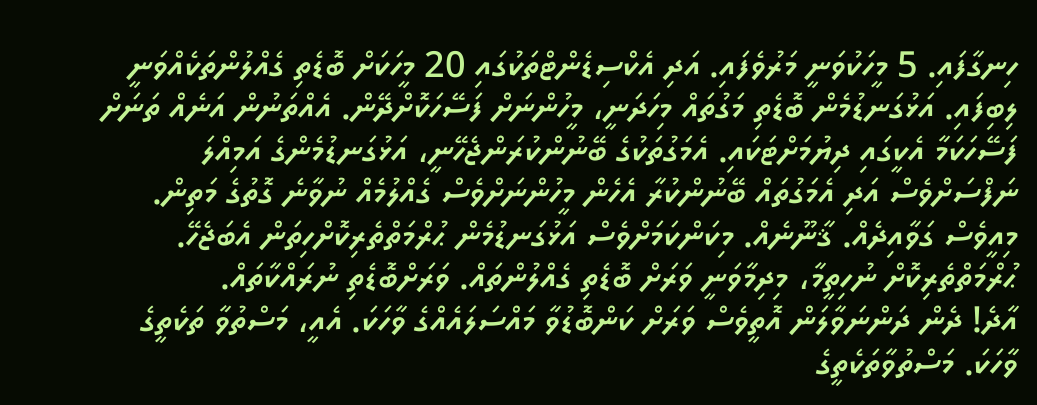ހިނގާފައި. 5 މީހަކުވަނީ މަރުވެފައި. އަދި އެކްސިޑެންޓްތަކުގައި 20 މީހަކަށް ބޮޑެތި ގެއްލުންތަކެއްވަނީ ލިބިފައި. އަޅުގަނޑުމެން ބޮޑެތި މަގުތައް މިހަދަނީ، މީހުންނަށް ފަސޭހަކޮށްދޭން. އެއްތަނުން އަނެއް ތަނަށް ފަސޭހަކަމާ އެކީގައި ދިޔުމަށްޓަކައި. އެމަގުތަކުގެ ބޭނުންކުރަންޖެހޭނީ، އަޅުގަނޑުމެންގެ އަމިއްލަ ނަފްސަށްވެސް އަދި އެމަގުތައް ބޭނުންކުރާ އެހެން މީހުންނަށްވެސް ގެއްލުމެއް ނުވާނެ ގޮތުގެ މަތިން. މިއީވެސް ގަވާއިދެއް. ޤާނޫނެއް. މިކަންކަމަށްވެސް އަޅުގަނޑުމެން ޙުރްމަތްތެރިކޮށްހިތަން އެބަޖެހޭ. ޙުރްމަތްތެރިކޮށް ނުހިތީމާ، މިދިމާވަނީ ވަރަށް ބޮޑެތި ގެއްލުންތައް. ވަރަށްބޮޑެތި ނުރައްކާތައް.
އާދެ! ދެން ދަންނަވާލަން އޮތީވެސް ވަރަށް ކަންބޮޑުވާ މައްސަލައެއްގެ ވާހަކަ. އެއީ، މަސްތުވާ ތަކެތީގެ ވާހަކަ. މަސްތުވާތަކެތީގެ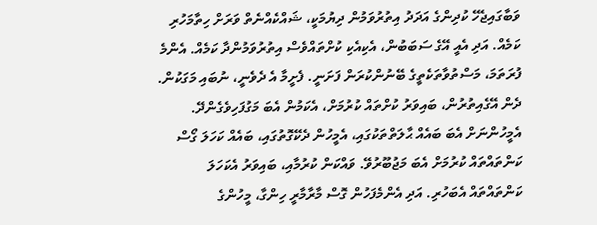ވަބާގައިޖެހޭ ކުދިންގެ އަދަދު އިތުރުވަމުން ދިޔުމަކީ، ޝައްކެއްނެތް ވަރަށް ހިތާމަހުރި ކަމެއް. އަދި އެއީ އޭގެ ސަބަބުން، އެކިއެކި ކުށްތައްވެސް އިތުރުވަމުންދާ ކަމެއް. އެންމެ ފުރަތަމަ، މަސްތުވާތަކެތީގެ ބޭނުންކުރަން ފަށަނީ. ފެށީމާ އެ ދެވެނީ، ނުބައި މަގަކުން. ދެން އޭގެއިތުރުން، ބައިވަރު ކުށްތައް ކުރުމަށް، އެކަމުން އެބަ މަގުފަހިވެގެންދޭ. އެމީހުންނަށް އެބަ ބައެއް ޙާލަތްތަކުގައި، އެމީހުން ދެކޭގޮތުގައި، ބައެއް ކަހަލަ ގޯސް ކަންތައްތައް ކުރުމަށް އެބަ މަޖުބޫރުވޭ. ވައްކަން ކުރުމާއި، ބައިވަރު އެކަހަލަ ކަންތައްތައް އެބަހުރި. އަދި އެންމެފަހުން ގޮސް މާރާމާރީ ހިންގާ، މީހުންގެ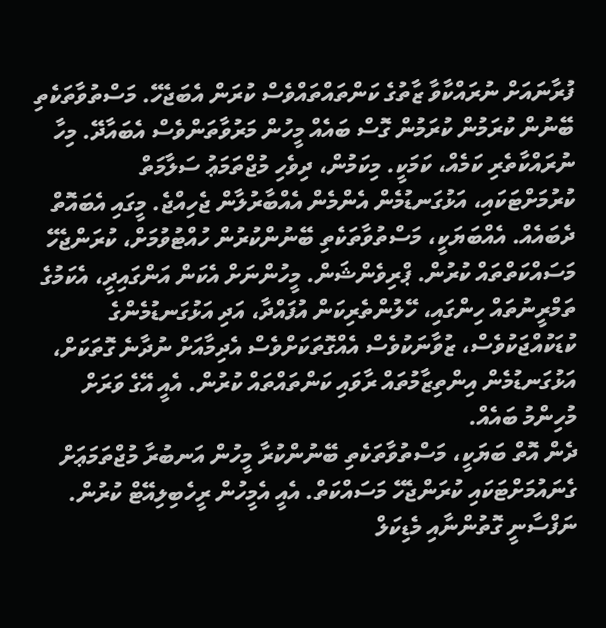ފުރާނައަށް ނުރައްކާވާ ޒާތުގެ ކަންތައްތައްވެސް ކުރަން އެބަޖެހޭ. މަސްތުވާތަކެތި ބޭނުން ކުރަމުން ކުރަމުން ގޮސް ބައެއް މީހުން މަރުވާތަންވެސް އެބައާދޭ. މިހާ ނުރައްކާތެރި ކަމެއް، ކަމަކީ. މިކަމުން، ދިވެހި މުޖްތަމަޢު ސަލާމަތް ކުރުމަށްޓަކައި، އަޅުގަނޑުމެން އެންމެން އެއްބާރުލާން ޖެހިއްޖެ. މީގައި އެބައޮތް ދެބައެއް. އެއްބަޔަކީ، މަސްތުވާތަކެތި ބޭނުންކުރުން ހުއްޓުވުމަށް، ކުރަންޖެހޭ މަސައްކަތްތައް ކުރުން. ޕްރިވެންޝަން. މީހުންނަށް އެކަން އަންގައިދީ، އެކަމުގެ ތަމްރީނުތައް ހިންގައި، ހޭލުންތެރިކަން އުފައްދާ، އަދި އަޅުގަނޑުމެންގެ ކުޑަކުއްޖަކުވެސް، ޒުވާނަކުވެސް އެއްގޮތަކަށްވެސް އެދިމާއަށް ނުދާނެ ގޮތަކަށް، އަޅުގަނޑުމެން އިންތިޒާމުތައް ރާވައި ކަންތައްތައް ކުރުން. އެއީ އޭގެ ވަރަށް މުހިންމު ބައެއް.
ދެން އޮތް ބަޔަކީ، މަސްތުވާތަކެތި ބޭނުންކުރާ މީހުން އަނބުރާ މުޖްތަމަޢަށް ގެނައުމަށްޓަކައި ކުރަންޖެހޭ މަސައްކަތް. އެއީ އެމީހުން ރީހެބިލިއޭޓް ކުރުން. ނަފްސާނީ ގޮތުންނާއި މެޑިކަލް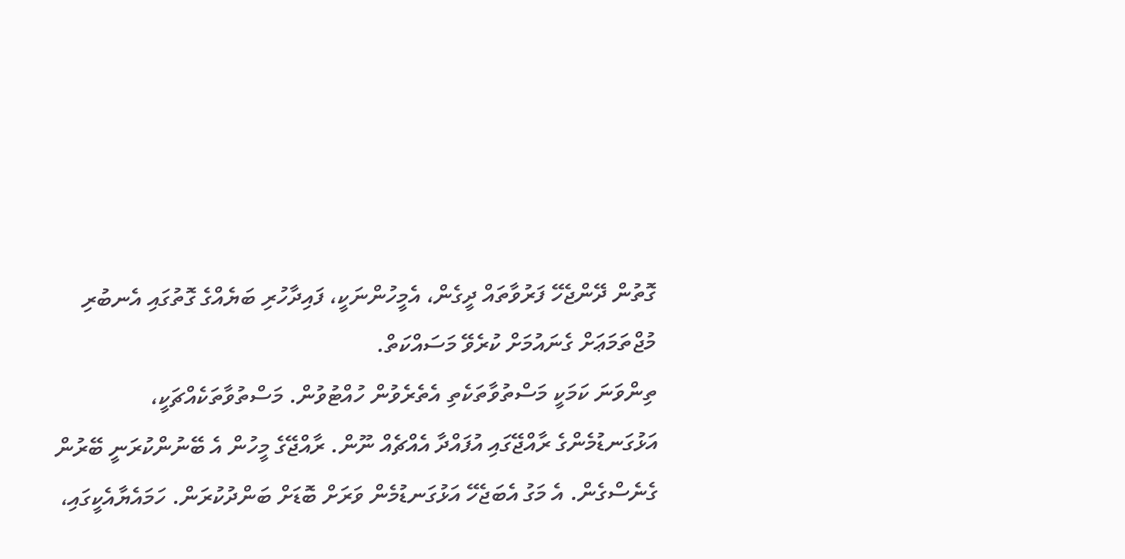ގޮތުން ދޭންޖެހޭ ފަރުވާތައް ދީގެން، އެމީހުންނަކީ، ފައިދާހުރި ބަޔެއްގެ ގޮތުގައި އެނބުރި މުޖްތަމަޢަށް ގެނައުމަށް ކުރެވޭ މަސައްކަތް.
ތިންވަނަ ކަމަކީ މަސްތުވާތަކެތި އެތެރެވުން ހުއްޓުވުން. މަސްތުވާތަކެއްޗަކީ، އަޅުގަނޑުމެންގެ ރާއްޖޭގައި އުފައްދާ އެއްޗެއް ނޫން. ރާއްޖޭގެ މީހުން އެ ބޭނުންކުރަނީ ބޭރުން ގެނެސްގެން. އެ މަގު އެބަޖެހޭ އަޅުގަނޑުމެން ވަރަށް ބޮޑަށް ބަންދުކުރަން. ހަމައެޔާއެކީގައި،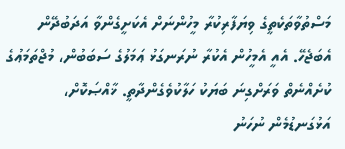މަސްތުވާތަކެތީގެ ވިޔަފާރިކުރާ މީހުންނަށް އެކަށީގެންވާ އަދަބުދޭން އެބަޖެހޭ. އެއީ އެމީހުން އެކުރާ ނުރަނގަޅު ޢަމަލުގެ ސަބަބުން، މުޖްތަމަޢުގެ ކުށެއްނެތް ވަރަށްގިނަ ބަޔަކު ހަލާކުވެގެންދާތީ. ޚާއްޞަކޮށް، އަޅުގަނޑުމެން ނުހަނު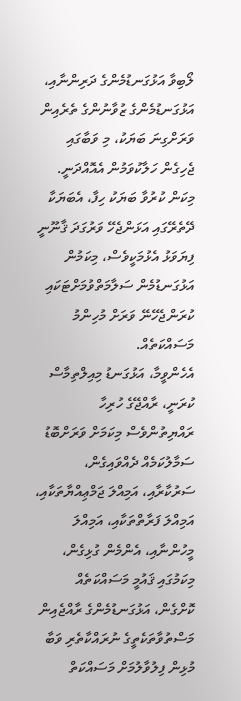ލޯބިވާ އަޅުގަނޑުމެންގެ ދަރިންނާއި، އަޅުގަނޑުމެންގެ ޒުވާނުންގެ ތެރެއިން ވަރަށްގިނަ ބަޔަކު، މި ވަބާގައި ޖެހިގެން ހަލާކުވަމުން އެއޮއްދަނީ. މިކަން ކުރުވާ ބަޔަކު ހިފާ، އެބަޔަކާ ދޭތެރޭގައި އަޅަންޖެހޭ ވަރުގަދަ ޤާނޫނީ ފިޔަވަޅު އެޅުމަކީވެސް، މިކަމުން އަޅުގަނޑުމެން ސަލާމަތްވުމަށްޓަކައި ކުރަންޖެހޭނޭ ވަރަށް މުހިންމު މަސައްކަތެއް.
އެހެންވީމާ، އަޅުގަނޑު މިއިލްތިމާސް ކުރަނީ، ރާއްޖޭގެ ހުރިހާ ރައްޔިތުންވެސް މިކަމަށް ވަރަށްބޮޑު ސަމާލުކަމެއް ދެއްވައިގެން، ސަރުކާރާއި، އަމިއްލަ ޖަމްޢިއްޔާތަކާއި، އަމިއްލަ ފަރާތްތަކާއި، އަމިއްލަ މީހުންނާއި، އެންމެން ގުޅިގެން، މިކަމުގައި ޤައުމީ މަސައްކަތެއް ކޮށްގެން، އަޅުގަނޑުމެންގެ ރާއްޖެއިން މަސްތުވާތަކެތީގެ ނުރައްކާތެރި ވަބާ މުޅިން ފިލުވާލުމަށް މަސައްކަތް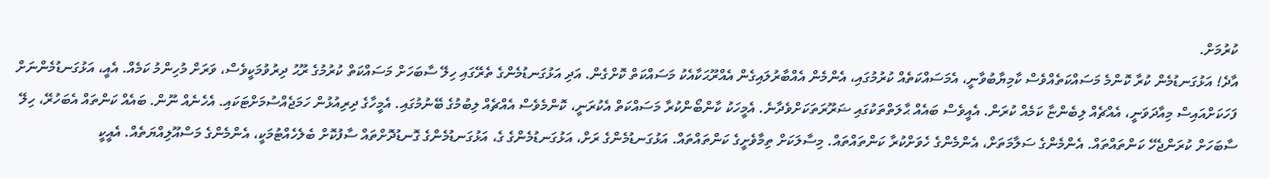ކުރުމަށް.
އާދެ! އަޅުގަނޑުމެން ކުރާ ކޮންމެ މަސައްކަތެއްވެސް ކާމިޔާބުވާނީ، އެމަސައްކަތެއް ކުރުމުގައި، އެންމެން އެއްބާރުލައިގެން އެއްރޫޙަކާއެކު މަސައްކަތް ކޮށްގެން. އަދި އަޅުގަނޑުމެންގެ ތެރޭގައި ހިލޭ ސާބަހަށް މަސައްކަތް ކުރުމުގެ ރޫޙު ދިރުވުމަކީވެސް، ވަރަށް މުހިންމު ކަމެއް. އެއީ، އަޅުގަނޑުމެންނަށް ފަހަކަށްއައިސް މިއާދަވަނީ، އެއްޗެއް ލިބެންޏާ ކަމެއް ކުރަން. އެއީވެސް ބައެއް ޙާލަތްތަކުގައި ޟަރޫރަތަކަށްވެދާނެ. އެމީހަކު ކާންބޯންކުރާ މަސައްކަތް އެކުރަނީ، ކޮންމެވެސް އެއްޗެއް ލިބުމުގެ ބޭނުމުގައި. އެމީހާގެ ދިރިއުޅުން ހަމަޖެއްސުމަށްޓަކައި. އެހެނެއް ނޫން. ބައެއް ކަންތައް އެބަހުރޭ، ހިލޭ ސާބަހަށް ކުރަންޖެހޭ ކަންތައްތައް. އެންމެންގެ ސަލާމަތަށް، އެންމެންގެ ހެވަށްކުރާ ކަންތައްތައް. މިސާލަކަށް ތިމާވެށީގެ ކަންތައްތައް. އަޅުގަނޑުމެންގެ ރަށް، އަޅުގަނޑުމެންގެ ގެ، އަޅުގަނޑުމެންގެ ގޮނޑުދޮށްތައް ސާފުކޮށް ބެލެހެއްޓުމަކީ، އެންމެންގެ މަސްއޫލިއްޔަތެއް. އެއީކީ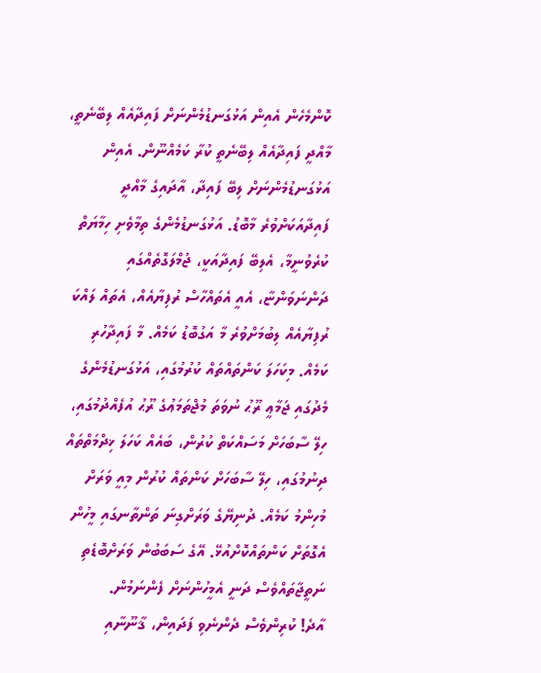ކޮންމެހެން އެއިން އަޅުގަނޑުމެންނަށް ފައިދާއެއް ލިބޭނެތީ، މާއްދީ ފައިދާއެއް ލިބޭނެތީ ކުރާ ކަމެއްނޫން. އެއިން އަޅުގަނޑުމެންނަށް ލިބޭ ފައިދާ، އާދައިގެ މާއްދީ ފައިދާއަކަށްވުރެ މާބޮޑު. އަޅުގަނޑުމެންގެ ތިމާވެށި ހިމާޔަތް ކުރެވުނީމާ، އެލިބޭ ފައިދާއަކީ، ޖުމްލަގޮތެއްގައި ދަންނަވަންޏާ، އެއީ އެތައްހާސް ރުފިޔާއެއް، އެތައް ލައްކަ ރުފިޔާއެއް ލިބުމަށްވުރެ މާ އަގުބޮޑު ކަމެއް. މާ ފައިދާހުރި ކަމެއް. މިކަހަލަ ކަންތައްތައް ކުރުމުގައި، އަޅުގަނޑުމެންގެ މެދުގައި ޖަމާޢީ ރޫޙު ނުވަތަ މުޖްތަމަޢުގެ ރޫޙު އުފެއްދުމުގައި، ހިލޭ ސާބަހަށް މަސައްކަތް ކުރުން، ބައެއް ކަހަލަ ޚިދްމަތްތައް ދިނުމުގައި، ހިލޭ ސާބަހަށް ކަންތައް ކުރުން މިއީ ވަރަށް މުހިންމު ކަމެއް. ދުނިޔޭގެ ވަރަށްގިނަ ތަންތާނގައި މީހުން އެގޮތަށް ކަންތައްކޮށްއުޅޭ. އޭގެ ސަބަބުން ވަރަށްބޮޑެތި ނަތީޖާތައްވެސް ދަނީ އެމީހުންނަށް ފެންނަމުން.
އާދެ! ކުރިންވެސް ދެންނެވި ފަދައިން، ޤާނޫނާއި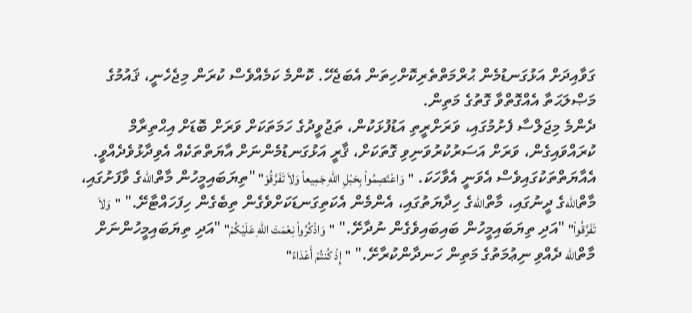ގަވާއިދަށް އަޅުގަނޑުމެން ޙުރްމަތްތެރިކޮށްހިތަން އެބަޖެހޭ. ކޮންމެ ކަމެއްވެސް ކުރަން މިޖެހެނީ، ޤައުމުގެ މަޞްލަޙަތާ އެއްގޮތްވާ ގޮތުގެ މަތިން.
ދެންމެ މިޖަލްސާ ފެށުމުގައި، ވަރަށްރީތި އަޑުފުޅަކުން، ތަޖުވީދުގެ ހަމަތަކަށް ވަރަށް ބޮޑަށް އިޙްތިރާމް ކުރައްވައިގެން، ވަރަށް އަސަރުކުރުވަނިވި ގޮތަކަށް، ޤާރީ އަޅުގަނޑުމެންނަށް އާޔަތްތަކެއް އެވިދާޅުވެދެއްވީ. އެއާޔަތްތަކުގައިވެސް އެވަނީ އެވާހަކަ. "وَاعْتَصِمُواْ بِحَبْلِ اللّهِ جَمِيعاً وَلاَ تَفَرَّقُوْ" "ތިޔަބައިމީހުން މާތްاللّهގެ ވާފަށުގައި، މާތްاللّهގެ ދީނުގައި، މާތްاللّهގެ ހިދާޔަތުގައި، އެންމެން އެކަތިގަނޑަކަށްވެގެން ތިބެގެން ހިފަހައްޓާށޭ." "وَلاَ تَفَرَّقُواْ" "އަދި ތިޔަބައިމީހުން ބައިބައިވެގެން ނުދާށޭ." "وَاذْكُرُواْ نِعْمَتَ اللّهِ عَلَيْكُمْ" "އަދި ތިޔަބައިމީހުންނަށް މާތްاللّه ދެއްވި ނިޢުމަތުގެ މަތިން ހަނދާންކުރާށޭ." "إِذْ كُنتُمْ أَعْدَاءً"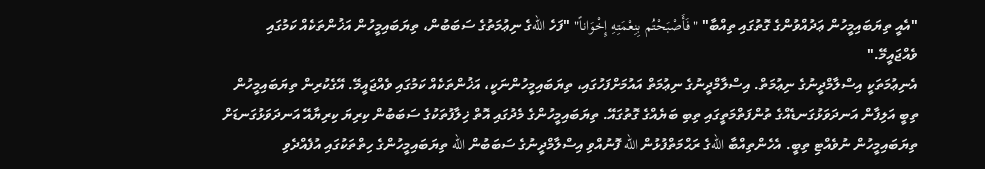"އެއީ ތިޔަބައިމީހުން ޢަދުއްވުންގެ ގޮތުގައި ތިއްބާ" "فَأَصْبَحْتُم بِنِعْمَتِهِ إِخْوَاناً" "ފަހެ اللّهގެ ނިޢުމަތުގެ ސަބަބުން، ތިޔަބައިމީހުން އަޚުންތަކެއް ކަމުގައި ވެއްޖައީމޭ."
އެނިޢުމަތަކީ އިސްލާމްދީނުގެ ނިޢުމަތް. އިސްލާމްދީނުގެ ނިޢުމަތް އައުމަށްފަހުގައި، ތިޔަބައިމީހުންނަކީ، އަޚުންތަކެއް ކަމުގައި ވެއްޖައީމޭ. އޭގެކުރިން ތިޔަބައިމީހުން ތިބީ އަލިފާން އަނދަވަޅުގަނޑެއްގެ ތުންފަތްމަތީގައި ތިބި ބަޔެއްގެ ގޮތުގައޭ. ތިޔަބައިމީހުންގެ މެދުގައި އޮތް ޚިލާފުތަކުގެ ސަބަބުން ކިރިޔަ ކިރިޔާއޭ އަނދަވަޅުގަނޑަށް ތިޔަބައިމީހުން ނުވެއްޓި ތިބީ. އެހެންތިއްބާ اللّهގެ ރަޙްމަތްފުޅުން اللّه ފޮނުއްވި އިސްލާމްދީނުގެ ސަބަބުން اللّه ތިޔަބައިމީހުންގެ ހިތްތަކުގައި އުފެއްދެވި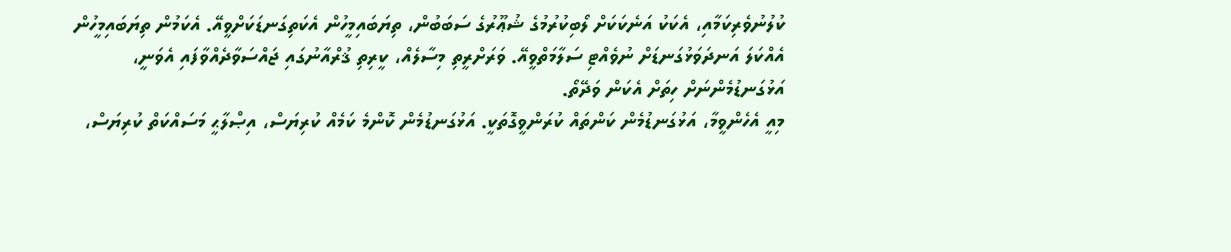ކުލުނުވެރިކަމާއި، އެކަކު އަނެކަކަށް ލޯބިކުރުމުގެ ޝުޢޫރުގެ ސަބަބުން، ތިޔަބައިމީހުން އެކަތިގަނޑަކަށްވީއޭ. އެކަމުން ތިޔަބައިމީހުން އެއްކަލަ އަނދަވަޅުގަނޑަށް ނުވެއްޓި ސަލާމަތްވީއޭ. ވަރަށްރީތި މިސާލެއް، ކީރިތި ޤުރްއާނުގައި ޖައްސަވާދެއްވާފައި އެވަނީ، އަޅުގަނޑުމެންނަށް ހިތަށް އެކަން ވަދޭތޯ.
މިއީ އެހެންވީމާ، އަޅުގަނޑުމެން ކަންތައް ކުރަންވީގޮތަކީ. އަޅުގަނޑުމެން ކޮންމެ ކަމެއް ކުރިޔަސް، އިޞްލާޙީ މަސައްކަތް ކުރިޔަސް،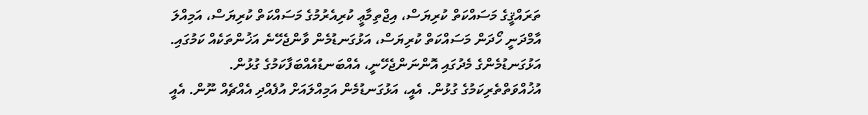ތަރައްޤީގެ މަސައްކަތް ކުރިޔަސް، އިޖްތިމާޢީ ކުރިއެރުމުގެ މަސައްކަތް ކުރިޔަސް، އަމިއްލަ އާމްދަނީ ހޯދަން މަސައްކަތް ކުރިޔަސް، އަޅުގަނޑުމެން ވާންޖެހޭނެ އަޚުންތަކެއް ކަމުގައި. އަޅުގަނޑުމެންގެ މެދުގައި އޮންނަންޖެހޭނީ، އެއްބަނޑުއެއްބަފާކަމުގެ ގުޅުން. އުޚުއްވަތްތެރިކަމުގެ ގުޅުން. އެއީ، އަޅުގަނޑުމެން އަމިއްލައަށް އުފެއްދި އެއްޗެއް ނޫން. އެއީ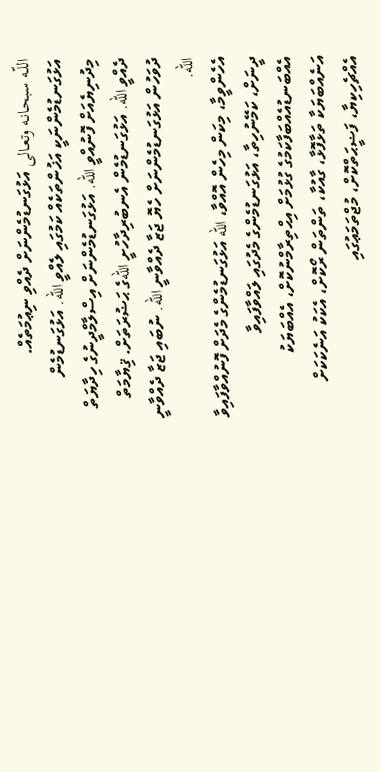اللّـه سبحـانـه وتعـالى އަޅުގަނޑުމެންނަށް ދެއްވި ނިޢުމަތެއް. އަޅުގަނޑުމެންނަކީ އަޚުންތަކެއް ކަމުގައި ލެއްވީ اللّه. އަޅުގަނޑުމެން މިދުނިޔެއަށް ފޮނުއްވީ اللّه. އަޅުގަނޑުމެންނަށް އިސްލާމްދީނުގެ ހިދާޔަތް ދެއްވީ اللّه. އަޅުގަނޑުމެން އެނބުރިދާހުށީ اللّهގެ ޙަޟުރަތަށް. ޤިޔާމަތް ދުވަހުން އަޅުގަނޑުމެންނަށް ހެޔޮ ޖަޒާ ދެއްވާނީ اللّه. ނުބައި ޖަޒާ ދެއްވާނީ اللّه.
އެހެންވީމާ، މިކަން މިހެން އޮއްވާ، اللّه އަޅުގަނޑުމެންގެ މެދަށް ފޮނުއްވާފައިވާ ދީނަށް، ކަމޭނުހިތާ، އަޅުގަނޑުމެންގެ މެދުގައި ލައްވާފައިވާ އެއްބަނޑުއެއްބަފާކަމުގެ ގުޅުމަށް އިޙްތިރާމްނުކޮށް، އެއްބަޔަކު އަނެއްބަޔަކާ ތަޅާފޮޅާ، ގާއުކާ، ތަންތަން ރޯކޮށް، އެކަކު އަނެކަކަށް އެއްޗެހިކިޔާ، ފަޟީޙަތްކޮށް، މުޖްތަމަޢުގައި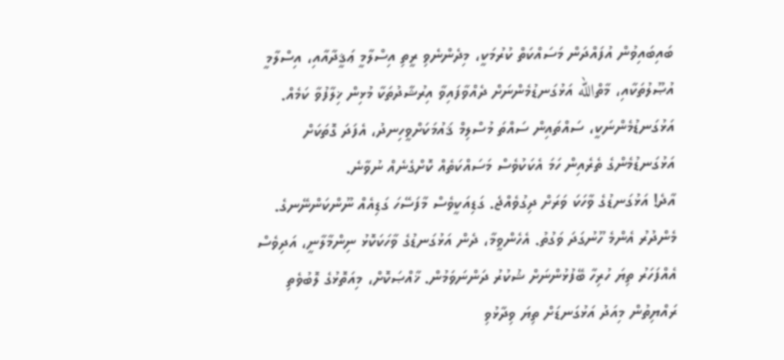ބައިބައިވުން އުފައްދަން މަސައްކަތް ކުރުމަކީ، މިދެންނެވި ރީތި އިސްލާމީ ޢަޤީދާއާއި، އިސްލާމީ އުޞޫލުތަކާއި، މާތްاللّه އަޅުގަނޑުމެންނަށް ދެއްވާފައިވާ އިރުޝާދުތަކާ މުޅިން ޚިލާފުވާ ކަމެއް. އަޅުގަނޑުމެންނަކީ، ސައްތައިން ސައްތަ މުސްލިމް ޤައުމަކަށްވީހިނދު، އެފަދަ ގޮތަކަށް އަޅުގަނޑުމެންގެ ތެރެއިން ހަމަ އެކަކުވެސް މަސައްކަތެއް ކޮށްގެނެއް ނުވާނެ.
އާދެ! އަޅުގަނޑުގެ ވާހަކަ ވަރަށް ދިގުވެއްޖެ. ގަޑިއަކީވެސް މާފަސޭހަ ގަޑިއެއް ނޫންކަންނޭނގެ. މެންދުރު އެންމެ ހޫނުގަދަ ވަގުތު. އެހެންވީމާ، ދެން އަޅުގަނޑުގެ ވާހަކަކޮޅު ނިންމާލާނީ، އަދިވެސް އެއްފަހަރު ތިޔަ ހުރިހާ ބޭފުޅުންނަށް ޝުކުރު ދަންނަވަމުން. ޚާއްޞަކޮށް، މިއަތޮޅުގެ ލޮބުވެތި ރައްޔިތުން މިއަދު އަޅުގަނޑަށް ތިޔަ ވިދާޅުވި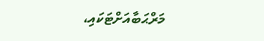މަރްޙަބާއަށްޓަކައި،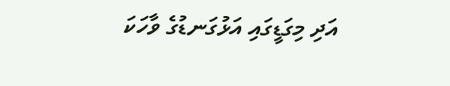އަދި މިގަޑީގައި އަޅުގަނޑުގެ ވާހަކަ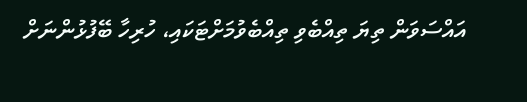އައްސަވަން ތިޔަ ތިއްބެވި ތިއްބެވުމަށްޓަކައި، ހުރިހާ ބޭފުޅުންނަށް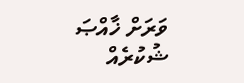ވަރަށް ޚާއްޞަ ޝުކުރެއް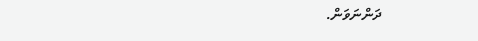ދަންނަވަން.